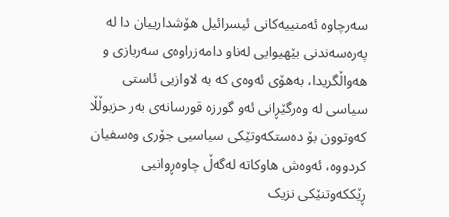سەرچاوە ئەمنییەکانی ئیسرائیل هۆشدارییان دا لە پەرەسەندنی بێهیوایی لەناو دامەزراوەی سەربازی و هەواڵگریدا، بەهۆی ئەوەی کە بە لاوازیی ئاستی سیاسی لە وەرگێڕانی ئەو گورزە قورسانەی بەر حزبوڵڵا کەوتوون بۆ دەستکەوتێکی سیاسیی جۆری وەسفیان کردووە، ئەوەش هاوکاتە لەگەڵ چاوەڕوانیی ڕێککەوتنێکی نزیک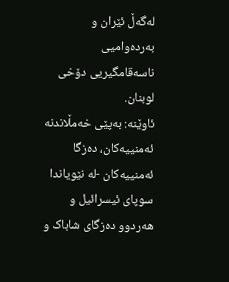لەگەڵ ئێران و بەردەوامیی ناسەقامگیریی دۆخی لوبنان.
ئاوێنە: بەپێی خەمڵاندنە ئەمنییەکان، دەزگا ئەمنییەکان -لە نێویاندا سوپای ئیسرائیل و هەردوو دەزگای شاباک و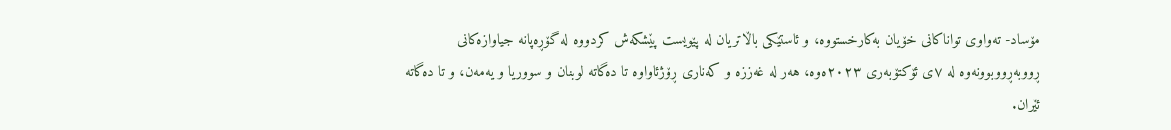مۆساد- تەواوی تواناکانی خۆیان بەکارخستووە، و ئاستێکی باڵاتریان لە پێویست پێشکەش کردووە لە گۆڕەپانە جیاوازەکانی ڕووبەڕووبوونەوە لە ٧ی ئۆکتۆبەری ٢٠٢٣ەوە، هەر لە غەززە و کەناری ڕۆژئاواوە تا دەگاتە لوبنان و سووریا و یەمەن، و تا دەگاتە ئێران.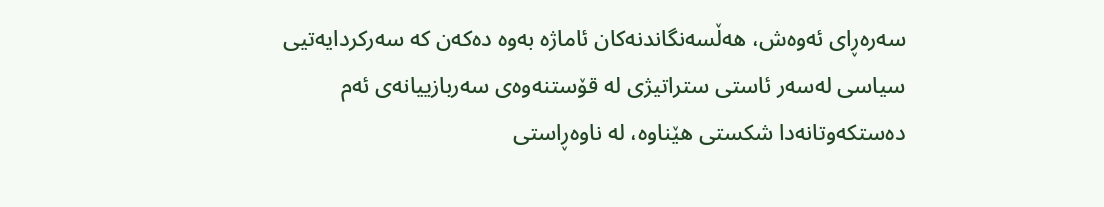سەرەڕای ئەوەش، هەڵسەنگاندنەکان ئاماژە بەوە دەکەن کە سەرکردایەتیی سیاسی لەسەر ئاستی ستراتیژی لە قۆستنەوەی سەربازییانەی ئەم دەستکەوتانەدا شکستی هێناوە، لە ناوەڕاستی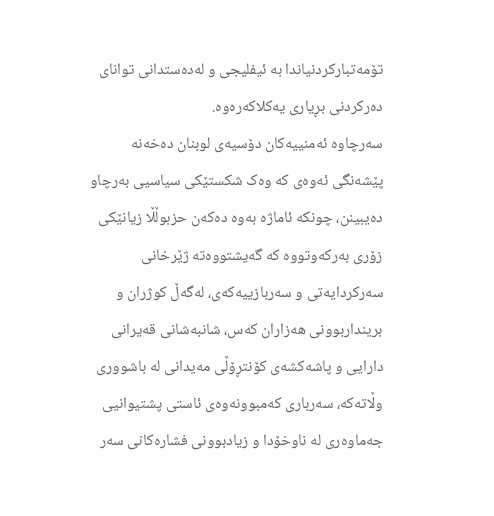تۆمەتبارکردنیاندا بە ئیفلیجی و لەدەستدانی توانای دەرکردنی بڕیاری یەکلاکەرەوە.
سەرچاوە ئەمنییەکان دۆسیەی لوبنان دەخەنە پێشەنگی ئەوەی کە وەک شکستێکی سیاسیی بەرچاو دەیبینن، چونکە ئاماژە بەوە دەکەن حزبوڵڵا زیانێکی زۆری بەرکەوتووە کە گەیشتووەتە ژێرخانی سەرکردایەتی و سەربازییەکەی، لەگەڵ کوژران و برینداربوونی هەزاران کەس، شانبەشانی قەیرانی دارایی و پاشەکشەی کۆنتڕۆڵی مەیدانی لە باشووری وڵاتەکە، سەرباری کەمبوونەوەی ئاستی پشتیوانیی جەماوەری لە ناوخۆدا و زیادبوونی فشارەکانی سەر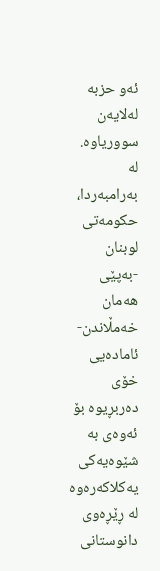ئەو حزبە لەلایەن سووریاوە.
لە بەرامبەردا، حکومەتی لوبنان -بەپێی هەمان خەمڵاندن- ئامادەیی خۆی دەربڕیوە بۆ ئەوەی بە شێوەیەکی یەکلاکەرەوە لە ڕێڕەوی دانوستانی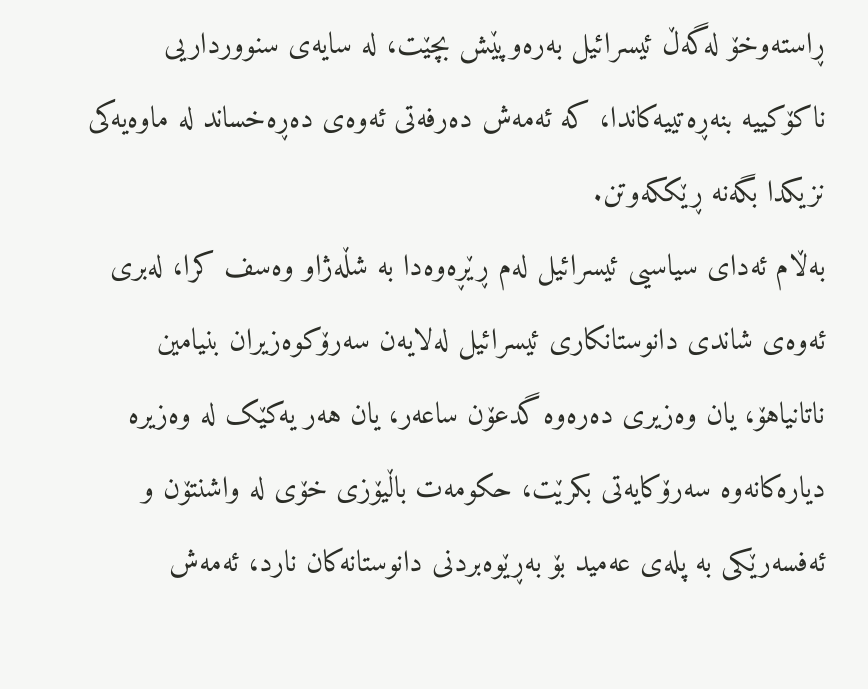ڕاستەوخۆ لەگەڵ ئیسرائیل بەرەوپێش بچێت، لە سایەی سنوورداریی ناکۆکییە بنەڕەتییەکاندا، کە ئەمەش دەرفەتی ئەوەی دەڕەخساند لە ماوەیەکی نزیکدا بگەنە ڕێککەوتن.
بەڵام ئەدای سیاسیی ئیسرائیل لەم ڕێڕەوەدا بە شڵەژاو وەسف کرا، لەبری ئەوەی شاندی دانوستانکاری ئیسرائیل لەلایەن سەرۆکوەزیران بنیامین ناتانیاهۆ، یان وەزیری دەرەوە گدعۆن ساعەر، یان هەر یەکێک لە وەزیرە دیارەکانەوە سەرۆکایەتی بکرێت، حکومەت باڵیۆزی خۆی لە واشنتۆن و ئەفسەرێکی بە پلەی عەمید بۆ بەڕێوەبردنی دانوستانەکان نارد، ئەمەش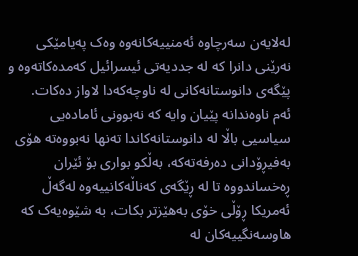لەلایەن سەرچاوە ئەمنییەکانەوە وەک پەیامێکی نەرێنی دانرا کە لە جددیەتی ئیسرائیل کەمدەکاتەوە و پێگەی دانوستانەکانی لە ناوچەکەدا لاواز دەکات.
ئەم ناوەندانە پێیان وایە کە نەبوونی ئامادەیی سیاسیی باڵا لە دانوستانەکاندا تەنها نەبووەتە هۆی بەفیڕۆدانی دەرفەتەکە، بەڵکو بواری بۆ ئێران ڕەخساندووە تا لە ڕێگەی کەناڵەکانییەوە لەگەڵ ئەمریکا ڕۆڵی خۆی بەهێزتر بکات، بە شێوەیەک کە هاوسەنگییەکان لە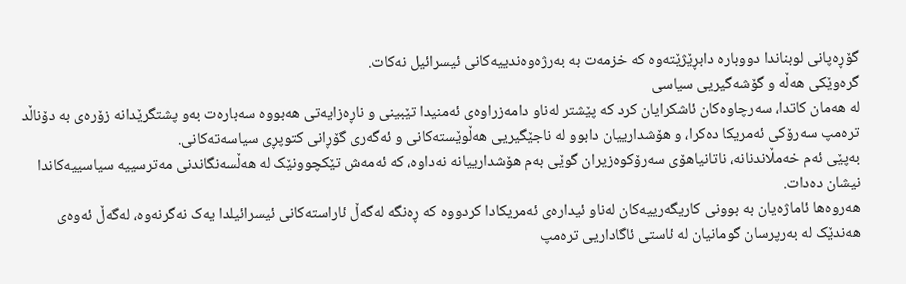گۆڕەپانی لوبناندا دووبارە دابڕێژێتەوە کە خزمەت بە بەرژەوەندییەکانی ئیسرائیل نەکات.
گرەوێکی هەڵە و گۆشەگیریی سیاسی
لە هەمان کاتدا، سەرچاوەکان ئاشکرایان کرد کە پێشتر لەناو دامەزراوەی ئەمنیدا تێبینی و ناڕەزایەتی هەبووە سەبارەت بەو پشتگرێدانە زۆرەی بە دۆناڵد ترەمپ سەرۆکی ئەمریکا دەکرا، و هۆشدارییان دابوو لە ناجێگیریی هەڵوێستەکانی و ئەگەری گۆڕانی کتوپڕی سیاسەتەکانی.
بەپێی ئەم خەمڵاندنانە، ناتانیاهۆی سەرۆکوەزیران گوێی بەم هۆشدارییانە نەداوە، کە ئەمەش تێکچوونێک لە هەڵسەنگاندنی مەترسییە سیاسییەکاندا نیشان دەدات.
هەروەها ئاماژەیان بە بوونی کاریگەرییەکان لەناو ئیدارەی ئەمریکادا کردووە کە ڕەنگە لەگەڵ ئاراستەکانی ئیسرائیلدا یەک نەگرنەوە، لەگەڵ ئەوەی هەندێک لە بەرپرسان گومانیان لە ئاستی ئاگاداریی ترەمپ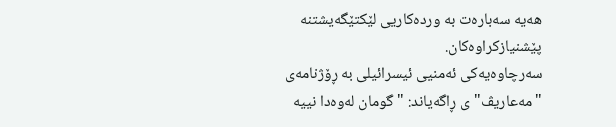هەیە سەبارەت بە وردەکاریی لێکتێگەیشتنە پێشنیازکراوەکان.
سەرچاوەیەکی ئەمنیی ئیسرائیلی بە ڕۆژنامەی "مەعاریڤ"ی ڕاگەیاند: "گومان لەوەدا نییە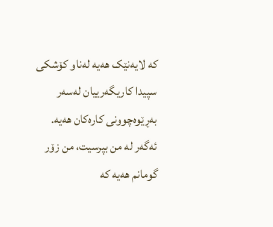کە لایەنێک هەیە لەناو کۆشکی سپیدا کاریگەرییان لەسەر بەڕێوەچوونی کارەکان هەیە. ئەگەر لە من بپرسیت، من زۆر گومانم هەیە کە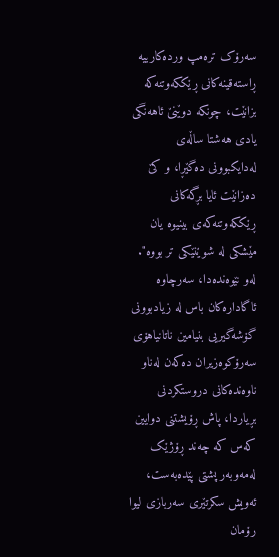سەرۆک ترەمپ وردەکارییە ڕاستەقینەکانی ڕێککەوتنەکە بزانێت، چونکە دوێنێ ئاهەنگی یادی هەشتا ساڵەی لەدایکبوونی دەگێڕا، و کێ دەزانێت ئایا بڕگەکانی ڕێککەوتنەکەی بینیوە یان مێشکی لە شوێنێکی تر بووە".
لەو نێوەندەدا، سەرچاوە ئاگادارەکان باس لە زیادبوونی گۆشەگیریی بنیامین ناتانیاهۆی سەرۆکوەزیران دەکەن لەناو ناوەندەکانی دروستکردنی بڕیاردا، پاش ڕۆیشتنی دوایین کەس کە چەند ڕۆژێک لەمەوبەر پشتی پێدەبەست، ئەویش سکرتێری سەربازی لیوا رۆمان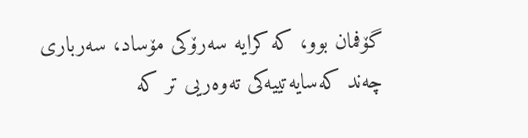گۆفمان بوو، کە کرایە سەرۆکی مۆساد، سەرباری چەند کەسایەتییەکی تەوەریی تر کە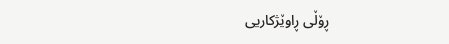ڕۆڵی ڕاوێژکاریی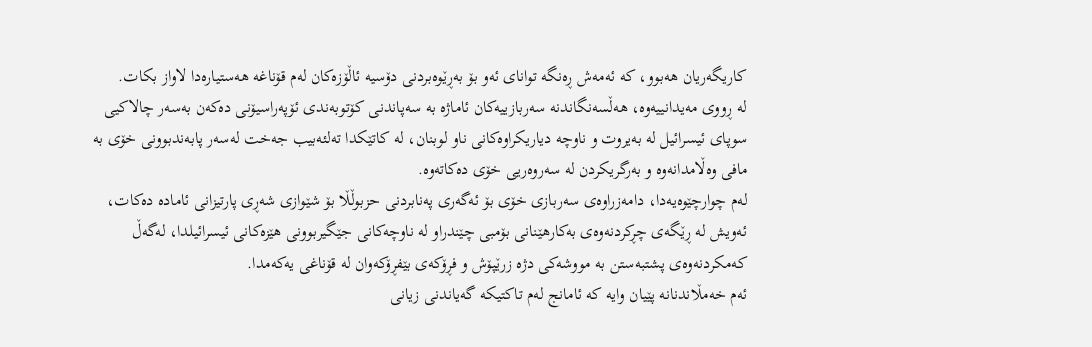کاریگەریان هەبوو، کە ئەمەش ڕەنگە توانای ئەو بۆ بەڕێوەبردنی دۆسیە ئاڵۆزەکان لەم قۆناغە هەستیارەدا لاواز بکات.
لە ڕووی مەیدانییەوە، هەڵسەنگاندنە سەربازییەکان ئاماژە بە سەپاندنی کۆتوبەندی ئۆپەراسیۆنی دەکەن بەسەر چالاکیی سوپای ئیسرائیل لە بەیروت و ناوچە دیاریکراوەکانی ناو لوبنان، لە کاتێکدا تەلئەبیب جەخت لەسەر پابەندبوونی خۆی بە مافی وەڵامدانەوە و بەرگریکردن لە سەروەریی خۆی دەکاتەوە.
لەم چوارچێوەیەدا، دامەزراوەی سەربازی خۆی بۆ ئەگەری پەنابردنی حزبوڵڵا بۆ شێوازی شەڕی پارتیزانی ئامادە دەکات، ئەویش لە ڕێگەی چڕکردنەوەی بەکارهێنانی بۆمبی چێندراو لە ناوچەکانی جێگیربوونی هێزەکانی ئیسرائیلدا، لەگەڵ کەمکردنەوەی پشتبەستن بە مووشەکی دژە زرێپۆش و فڕۆکەی بێفڕۆکەوان لە قۆناغی یەکەمدا.
ئەم خەمڵاندنانە پێیان وایە کە ئامانج لەم تاکتیکە گەیاندنی زیانی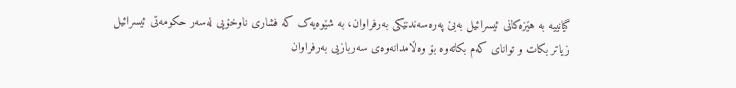گیانییە بە هێزەکانی ئیسرائیل بەبێ پەرەسەندنێکی بەرفراوان، بە شێوەیەک کە فشاری ناوخۆیی لەسەر حکومەتی ئیسرائیل زیاتر بکات و توانای کەم بکاتەوە بۆ وەڵامدانەوەی سەربازیی بەرفراوان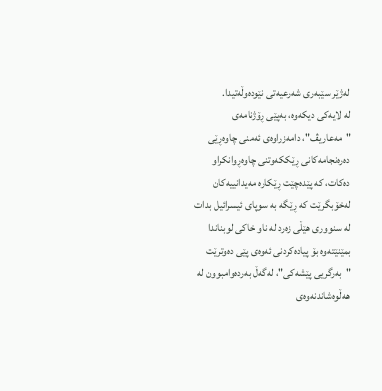لەژێر سێبەری شەرعیەتی نێودەوڵەتیدا.
لە لایەکی دیکەوە، بەپێی ڕۆژنامەی "مەعاریڤ"، دامەزراوەی ئەمنی چاوەڕێی دەرەنجامەکانی ڕێککەوتنی چاوەڕوانکراو دەکات، کە پێدەچێت ڕێکارە مەیدانییەکان لەخۆبگرێت کە ڕێگە بە سوپای ئیسرائیل بدات لە سنووری هێڵی زەرد لە ناو خاکی لوبناندا بمێنێتەوە بۆ پیادەکردنی ئەوەی پێی دەوترێت "بەرگریی پێشەکی"، لەگەڵ بەردەوامبوون لە هەڵوەشاندنەوەی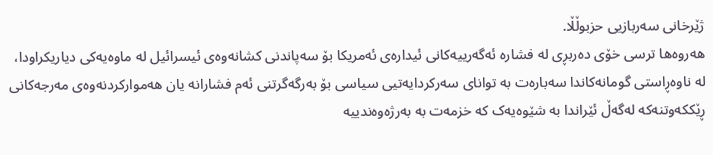ژێرخانی سەربازیی حزبوڵڵا.
هەروەها ترسی خۆی دەربڕی لە فشارە ئەگەرییەکانی ئیدارەی ئەمریکا بۆ سەپاندنی کشانەوەی ئیسرائیل لە ماوەیەکی دیاریکراودا، لە ناوەڕاستی گومانەکاندا سەبارەت بە توانای سەرکردایەتیی سیاسی بۆ بەرگەگرتنی ئەم فشارانە یان هەموارکردنەوەی مەرجەکانی ڕێککەوتنەکە لەگەڵ ئێراندا بە شێوەیەک کە خزمەت بە بەرژەوەندییە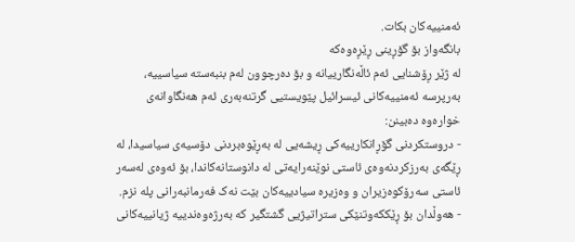ئەمنییەکان بکات.
بانگەواز بۆ گۆڕینی ڕێڕەوەکە
لە ژێر ڕۆشنایی ئەم ئاڵەنگارییانە و بۆ دەرچوون لەم بنبەستە سیاسییە، بەرپرسە ئەمنییەکانی ئیسرائیل پێویستیی گرتنەبەری ئەم هەنگاوانەی خوارەوە دەبینن:
- دروستکردنی گۆڕانکارییەکی ڕیشەیی لە بەڕێوەبردنی دۆسیەی سیاسیدا، لە ڕێگەی بەرزکردنەوەی ئاستی نوێنەرایەتی لە دانوستانەکاندا، بۆ ئەوەی لەسەر ئاستی سەرۆکوەزیران و وەزیرە سیادییەکان بێت نەک فەرمانبەرانی پلە نزم.
- هەوڵدان بۆ ڕێککەوتنێکی ستراتیژیی گشتگیر کە بەرژەوەندییە ژیانییەکانی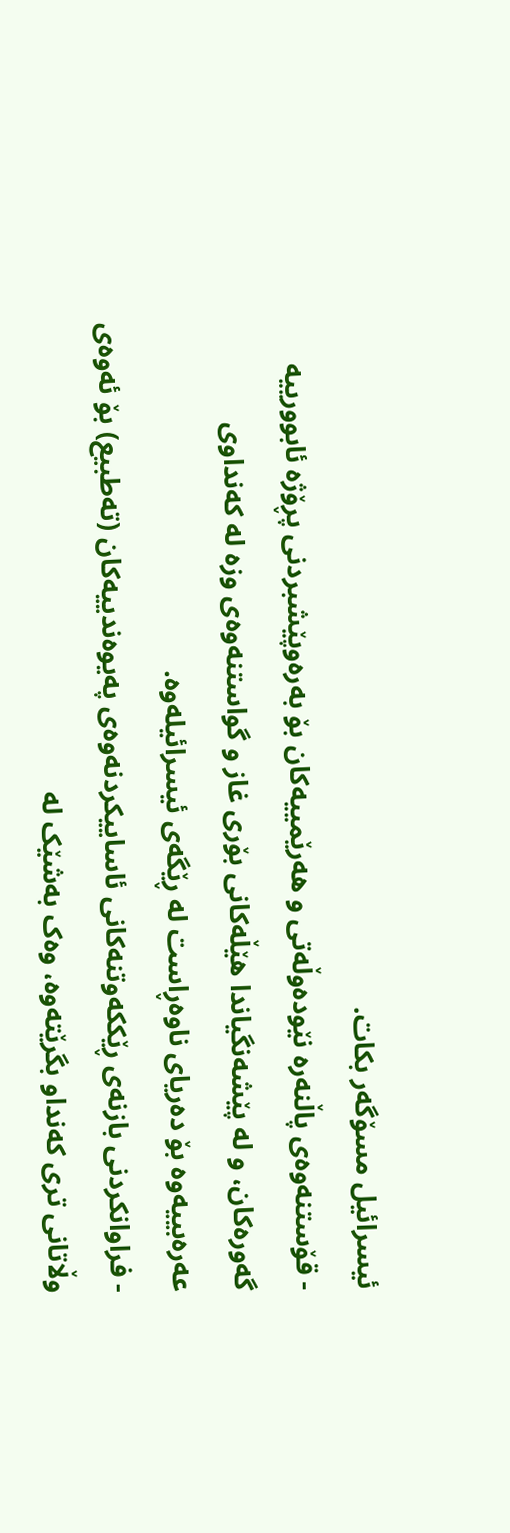ئیسرائیل مسۆگەر بکات.
- قۆستنەوەی پاڵنەرە نێودەوڵەتی و هەرێمییەکان بۆ بەرەوپێشبردنی پڕۆژە ئابوورییە گەورەکان، و لە پێشەنگیاندا هێڵەکانی بۆری غاز و گواستنەوەی وزە لە کەنداوی عەرەبییەوە بۆ دەریای ناوەڕاست لە ڕێگەی ئیسرائیلەوە.
- فراوانکردنی بازنەی ڕێککەوتنەکانی ئاساییکردنەوەی پەیوەندییەکان (تەطبیع) بۆ ئەوەی وڵاتانی تری کەنداو بگرێتەوە، وەک بەشێک لە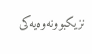نزیکبوونەوەیەکی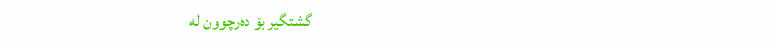گشتگیر بۆ دەرچوون لە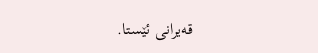قەیرانی ئێستا.